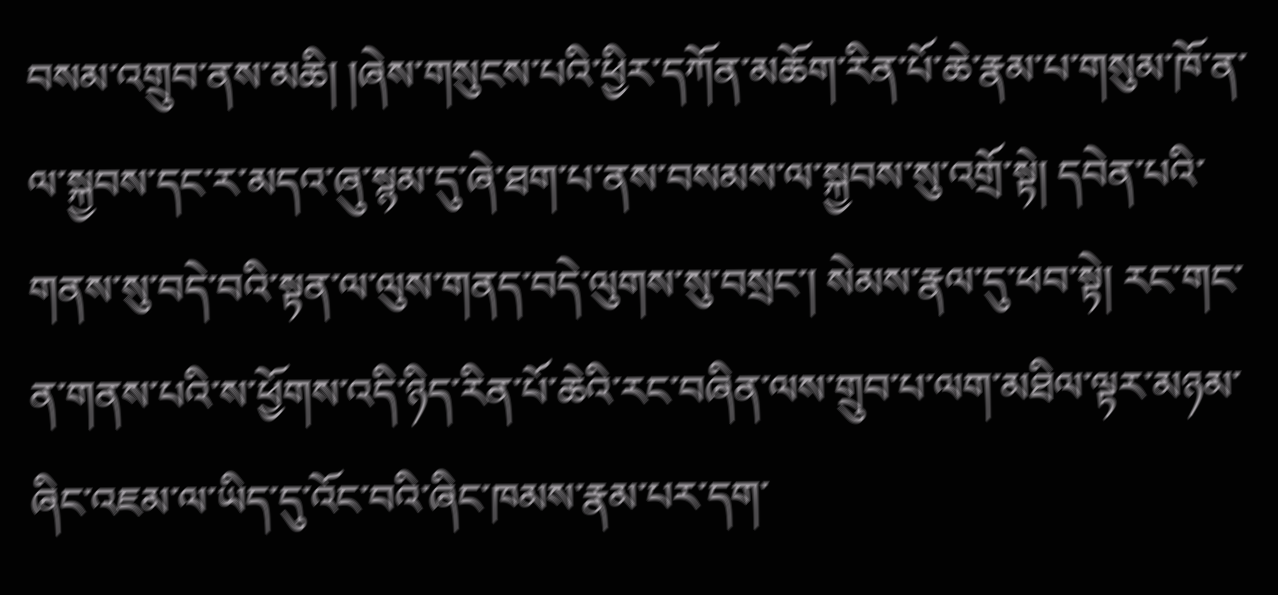བསམ་འགྲུབ་ནས་མཆི། །ཞེས་གསུངས་པའི་ཕྱིར་དཀོན་མཆོག་རིན་པོ་ཆེ་རྣམ་པ་གསུམ་ཁོ་ན་ལ་སྐྱབས་དང་ར་མདའ་ཞུ་སྙམ་དུ་ཞེ་ཐག་པ་ནས་བསམས་ལ་སྐྱབས་སུ་འགྲོ་སྟེ། དབེན་པའི་གནས་སུ་བདེ་བའི་སྟན་ལ་ལུས་གནད་བདེ་ལུགས་སུ་བསྲང་། སེམས་རྣལ་དུ་ཕབ་སྟེ། རང་གང་ན་གནས་པའི་ས་ཕྱོགས་འདི་ཉིད་རིན་པོ་ཆེའི་རང་བཞིན་ལས་གྲུབ་པ་ལག་མཐིལ་ལྟར་མཉམ་ཞིང་འཇམ་ལ་ཡིད་དུ་འོང་བའི་ཞིང་ཁམས་རྣམ་པར་དག་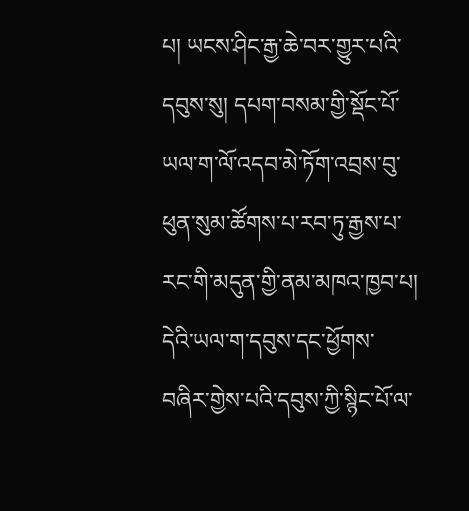པ། ཡངས་ཤིང་རྒྱ་ཆེ་བར་གྱུར་པའི་དབུས་སུ། དཔག་བསམ་གྱི་སྡོང་པོ་ཡལ་ག་ལོ་འདབ་མེ་ཏོག་འབྲས་བུ་ཕུན་སུམ་ཚོགས་པ་རབ་ཏུ་རྒྱས་པ་རང་གི་མདུན་གྱི་ནམ་མཁའ་ཁྱབ་པ། དེའི་ཡལ་ག་དབུས་དང་ཕྱོགས་བཞིར་གྱེས་པའི་དབུས་ཀྱི་སྙིང་པོ་ལ་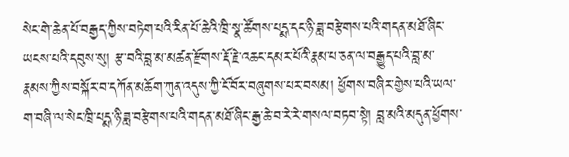སེང་གེ་ཆེན་པོ་བརྒྱད་ཀྱིས་བཏེག་པའི་རིན་པོ་ཆེའི་ཁྲི་སྣ་ཚོགས་པདྨ་དང་ཉི་ཟླ་བརྩེགས་པའི་གདན་མཐོ་ཞིང་ཡངས་པའི་དབུས་སུ། རྩ་བའི་བླ་མ་མཚན་རྫོགས་རྡོ་རྗེ་འཆང་དམར་པོའི་རྣམ་པ་ཅན་ལ་བརྒྱུད་པའི་བླ་མ་རྣམས་ཀྱིས་བསྐོར་བ་དཀོན་མཆོག་ཀུན་འདུས་ཀྱི་ངོ་བོར་བཞུགས་པར་བསམ། ཕྱོགས་བཞིར་གྱེས་པའི་ཡལ་ག་བཞི་ལ་སེང་ཁྲི་པདྨ་ཉི་ཟླ་བརྩེགས་པའི་གདན་མཐོ་ཞིང་རྒྱ་ཆེ་བ་རེ་རེ་གསལ་བཏབ་སྟེ། བླ་མའི་མདུན་ཕྱོགས་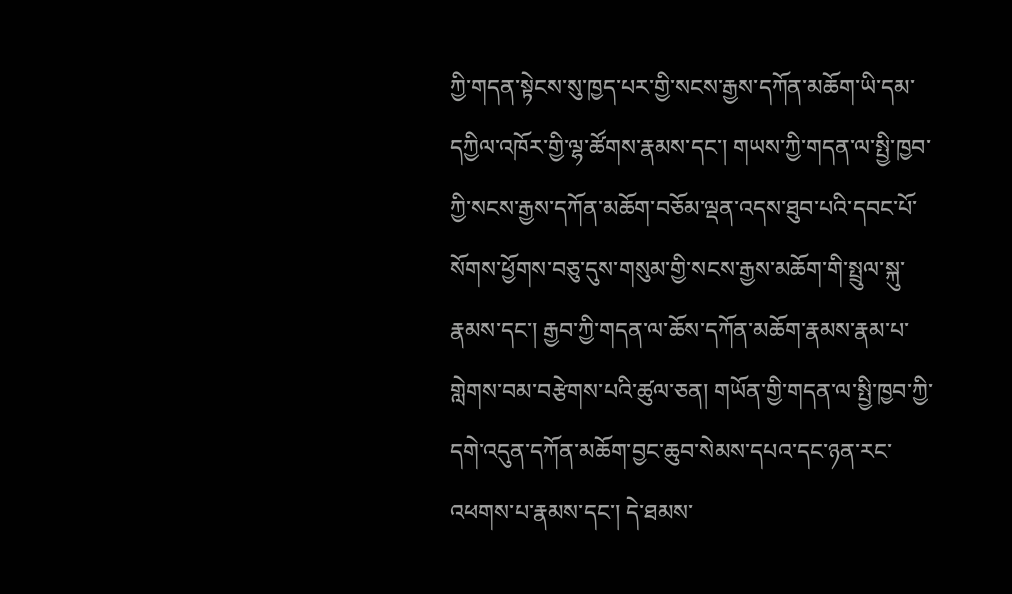ཀྱི་གདན་སྟེངས་སུ་ཁྱད་པར་གྱི་སངས་རྒྱས་དཀོན་མཆོག་ཡི་དམ་དཀྱིལ་འཁོར་གྱི་ལྷ་ཚོགས་རྣམས་དང་། གཡས་ཀྱི་གདན་ལ་སྤྱི་ཁྱབ་ཀྱི་སངས་རྒྱས་དཀོན་མཆོག་བཅོམ་ལྡན་འདས་ཐུབ་པའི་དབང་པོ་སོགས་ཕྱོགས་བཅུ་དུས་གསུམ་གྱི་སངས་རྒྱས་མཆོག་གི་སྤྲུལ་སྐུ་རྣམས་དང་། རྒྱབ་ཀྱི་གདན་ལ་ཆོས་དཀོན་མཆོག་རྣམས་རྣམ་པ་གླེགས་བམ་བརྩེགས་པའི་ཚུལ་ཅན། གཡོན་གྱི་གདན་ལ་སྤྱི་ཁྱབ་ཀྱི་དགེ་འདུན་དཀོན་མཆོག་བྱང་ཆུབ་སེམས་དཔའ་དང་ཉན་རང་འཕགས་པ་རྣམས་དང་། དེ་ཐམས་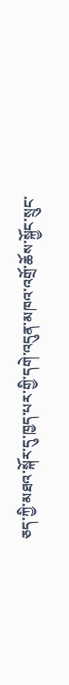ཅད་ཀྱི་མཐའ་སྐོར་དུ་ཁྱད་པར་གྱི་དགེ་འདུན་མཁའ་འགྲོ་ཆོས་སྐྱོང་སྲུང་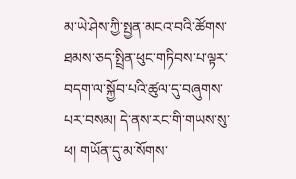མ་ཡེ་ཤེས་ཀྱི་སྤྱན་མངའ་བའི་ཚོགས་ཐམས་ཅད་སྤྲིན་ཕུང་གཏིབས་པ་ལྟར་བདག་ལ་སྐྱོབ་པའི་ཚུལ་དུ་བཞུགས་པར་བསམ། དེ་ནས་རང་གི་གཡས་སུ་ཕ། གཡོན་དུ་མ་སོགས་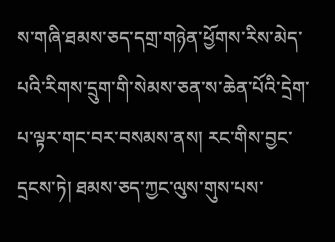ས་གཞི་ཐམས་ཅད་དགྲ་གཉེན་ཕྱོགས་རིས་མེད་པའི་རིགས་དྲུག་གི་སེམས་ཅན་ས་ཆེན་པོའི་དྲེག་པ་ལྟར་གང་བར་བསམས་ནས། རང་གིས་བྱང་དྲངས་ཏེ། ཐམས་ཅད་ཀྱང་ལུས་གུས་པས་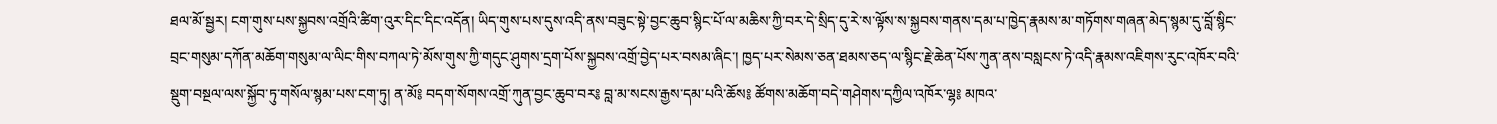ཐལ་མོ་སྦྱར། ངག་གུས་པས་སྐྱབས་འགྲོའི་ཚིག་འུར་དིང་དིང་འདོན། ཡིད་གུས་པས་དུས་འདི་ནས་བཟུང་སྟེ་བྱང་ཆུབ་སྙིང་པོ་ལ་མཆིས་ཀྱི་བར་དེ་སྲིད་དུ་རེ་ས་ལྟོས་ས་སྐྱབས་གནས་དམ་པ་ཁྱེད་རྣམས་མ་གཏོགས་གཞན་མེད་སྙམ་དུ་བློ་སྙིང་བྲང་གསུམ་དཀོན་མཆོག་གསུམ་ལ་ལིང་གིས་བཀལ་ཏེ་མོས་གུས་ཀྱི་གདུང་ཤུགས་དྲག་པོས་སྐྱབས་འགྲོ་བྱེད་པར་བསམ་ཞིང་། ཁྱད་པར་སེམས་ཅན་ཐམས་ཅད་ལ་སྙིང་རྗེ་ཆེན་པོས་ཀུན་ནས་བསླངས་ཏེ་འདི་རྣམས་འཇིགས་རུང་འཁོར་བའི་སྡུག་བསྔལ་ལས་སྐྱོབ་ཏུ་གསོལ་སྙམ་པས་ངག་ཏུ། ན་མོ༔ བདག་སོགས་འགྲོ་ཀུན་བྱང་ཆུབ་བར༔ བླ་མ་སངས་རྒྱས་དམ་པའི་ཆོས༔ ཚོགས་མཆོག་བདེ་གཤེགས་དཀྱིལ་འཁོར་ལྷ༔ མཁའ་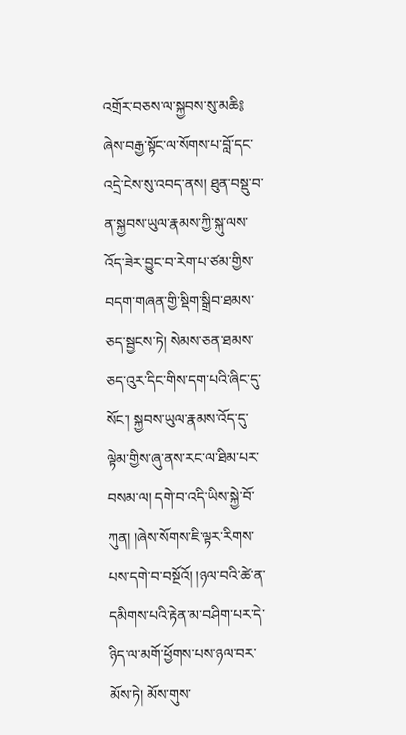འགྲོར་བཅས་ལ་སྐྱབས་སུ་མཆི༔ ཞེས་བརྒྱ་སྟོང་ལ་སོགས་པ་བློ་དང་འདྲེ་ངེས་སུ་འབད་ནས། ཐུན་བསྡུ་བ་ན་སྐྱབས་ཡུལ་རྣམས་ཀྱི་སྐུ་ལས་འོད་ཟེར་བྱུང་བ་རེག་པ་ཙམ་གྱིས་བདག་གཞན་གྱི་སྡིག་སྒྲིབ་ཐམས་ཅད་སྦྱངས་ཏེ། སེམས་ཅན་ཐམས་ཅད་འུར་དིང་གིས་དག་པའི་ཞིང་དུ་སོང་། སྐྱབས་ཡུལ་རྣམས་འོད་དུ་ལྟེམ་གྱིས་ཞུ་ནས་རང་ལ་ཐིམ་པར་བསམ་ལ། དགེ་བ་འདི་ཡིས་སྐྱེ་བོ་ཀུན། །ཞེས་སོགས་ཇི་ལྟར་རིགས་པས་དགེ་བ་བསྔོའོ། །ཉལ་བའི་ཚེ་ན་དམིགས་པའི་རྟེན་མ་བཤིག་པར་དེ་ཉིད་ལ་མགོ་ཕྱོགས་པས་ཉལ་བར་མོས་ཏེ། མོས་གུས་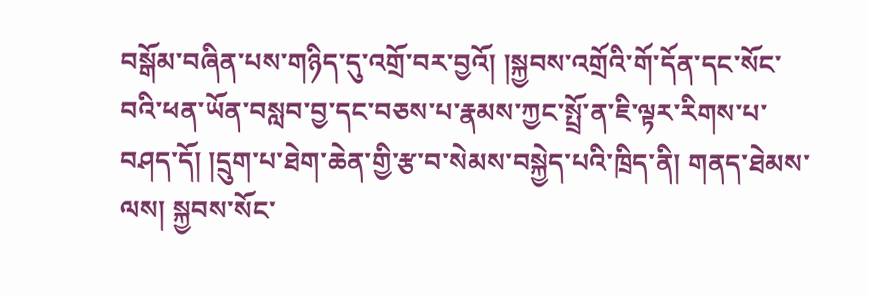བསྒོམ་བཞིན་པས་གཉིད་དུ་འགྲོ་བར་བྱའོ། །སྐྱབས་འགྲོའི་གོ་དོན་དང་སོང་བའི་ཕན་ཡོན་བསླབ་བྱ་དང་བཅས་པ་རྣམས་ཀྱང་སྤྲོ་ན་ཇི་ལྟར་རིགས་པ་བཤད་དོ། །དྲུག་པ་ཐེག་ཆེན་གྱི་རྩ་བ་སེམས་བསྐྱེད་པའི་ཁྲིད་ནི། གནད་ཐེམས་ལས། སྐྱབས་སོང་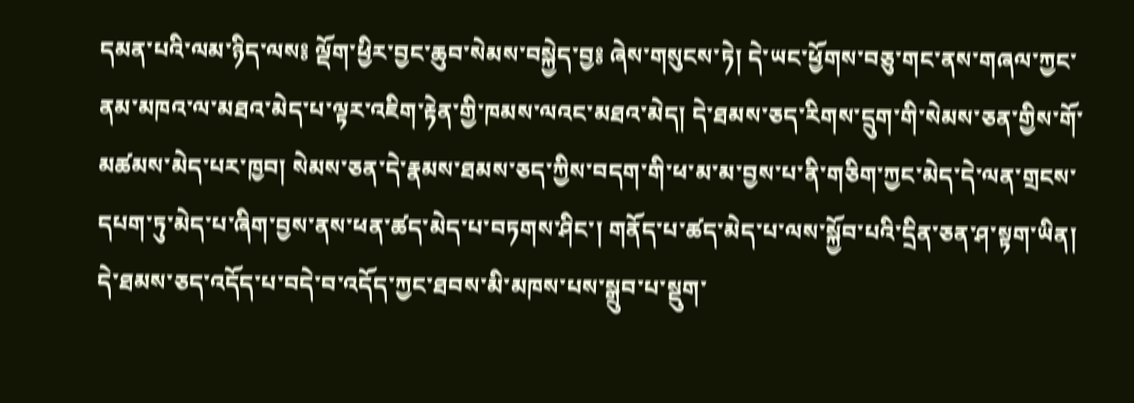དམན་པའི་ལམ་ཉིད་ལས༔ ལྡོག་ཕྱིར་བྱང་ཆུབ་སེམས་བསྐྱེད་བྱ༔ ཞེས་གསུངས་ཏེ། དེ་ཡང་ཕྱོགས་བཅུ་གང་ནས་གཞལ་ཀྱང་ནམ་མཁའ་ལ་མཐའ་མེད་པ་ལྟར་འཇིག་རྟེན་གྱི་ཁམས་ལའང་མཐའ་མེད། དེ་ཐམས་ཅད་རིགས་དྲུག་གི་སེམས་ཅན་གྱིས་གོ་མཚམས་མེད་པར་ཁྱབ། སེམས་ཅན་དེ་རྣམས་ཐམས་ཅད་ཀྱིས་བདག་གི་ཕ་མ་མ་བྱས་པ་ནི་གཅིག་ཀྱང་མེད་དེ་ལན་གྲངས་དཔག་ཏུ་མེད་པ་ཞིག་བྱས་ནས་ཕན་ཚད་མེད་པ་བཏགས་ཤིང་། གནོད་པ་ཚད་མེད་པ་ལས་སྐྱོབ་པའི་དྲིན་ཅན་ཤ་སྟག་ཡིན། དེ་ཐམས་ཅད་འདོད་པ་བདེ་བ་འདོད་ཀྱང་ཐབས་མི་མཁས་པས་སྒྲུབ་པ་སྡུག་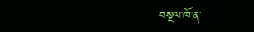བསྔལ་ཁོ་ན་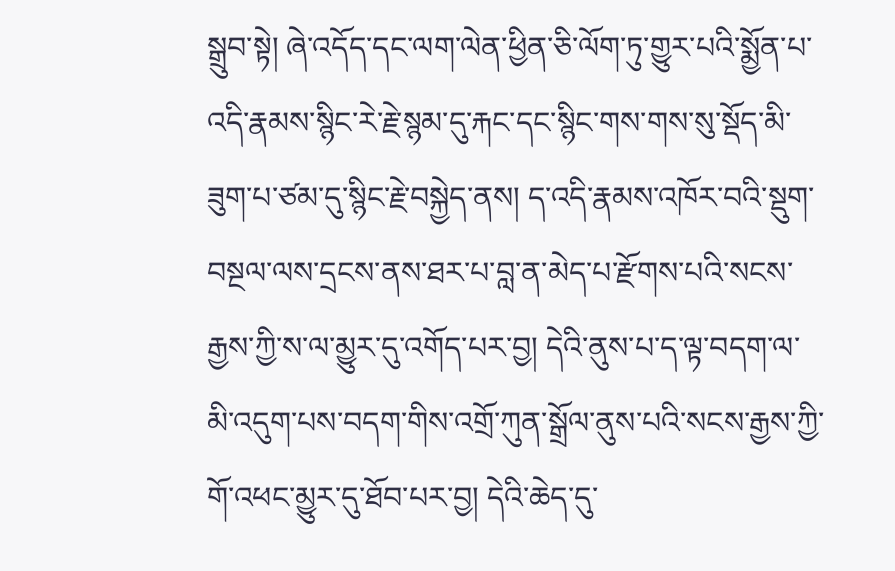སྒྲུབ་སྟེ། ཞེ་འདོད་དང་ལག་ལེན་ཕྱིན་ཅི་ལོག་ཏུ་གྱུར་པའི་སྨྱོན་པ་འདི་རྣམས་སྙིང་རེ་རྗེ་སྙམ་དུ་རྐང་དང་སྙིང་གས་གས་སུ་སྡོད་མི་ཟུག་པ་ཙམ་དུ་སྙིང་རྗེ་བསྐྱེད་ནས། ད་འདི་རྣམས་འཁོར་བའི་སྡུག་བསྔལ་ལས་དྲངས་ནས་ཐར་པ་བླ་ན་མེད་པ་རྫོགས་པའི་སངས་རྒྱས་ཀྱི་ས་ལ་མྱུར་དུ་འགོད་པར་བྱ། དེའི་ནུས་པ་ད་ལྟ་བདག་ལ་མི་འདུག་པས་བདག་གིས་འགྲོ་ཀུན་སྒྲོལ་ནུས་པའི་སངས་རྒྱས་ཀྱི་གོ་འཕང་མྱུར་དུ་ཐོབ་པར་བྱ། དེའི་ཆེད་དུ་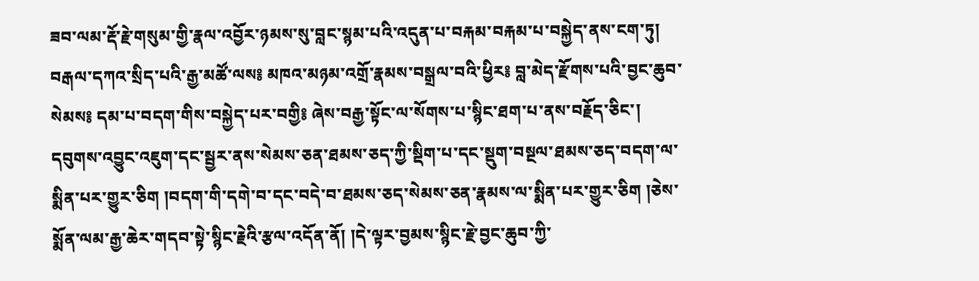ཟབ་ལམ་རྡོ་རྗེ་གསུམ་གྱི་རྣལ་འབྱོར་ཉམས་སུ་བླང་སྙམ་པའི་འདུན་པ་བརྐམ་བརྐམ་པ་བསྐྱེད་ནས་ངག་ཏུ། བརྒལ་དཀའ་སྲིད་པའི་རྒྱ་མཚོ་ལས༔ མཁའ་མཉམ་འགྲོ་རྣམས་བསྒྲལ་བའི་ཕྱིར༔ བླ་མེད་རྫོགས་པའི་བྱང་ཆུབ་སེམས༔ དམ་པ་བདག་གིས་བསྐྱེད་པར་བགྱི༔ ཞེས་བརྒྱ་སྟོང་ལ་སོགས་པ་སྙིང་ཐག་པ་ནས་བརྗོད་ཅིང་། དབུགས་འབྱུང་འཇུག་དང་སྦྱར་ནས་སེམས་ཅན་ཐམས་ཅད་ཀྱི་སྡིག་པ་དང་སྡུག་བསྔལ་ཐམས་ཅད་བདག་ལ་སྨིན་པར་གྱུར་ཅིག །བདག་གི་དགེ་བ་དང་བདེ་བ་ཐམས་ཅད་སེམས་ཅན་རྣམས་ལ་སྨིན་པར་གྱུར་ཅིག །ཅེས་སྨོན་ལམ་རྒྱ་ཆེར་གདབ་སྟེ་སྙིང་རྗེའི་རྩལ་འདོན་ནོ། །དེ་ལྟར་བྱམས་སྙིང་རྗེ་བྱང་ཆུབ་ཀྱི་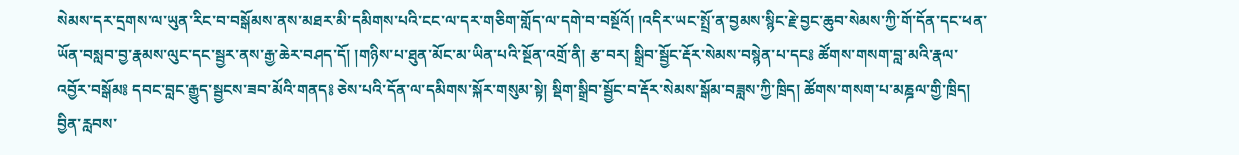སེམས་དར་དྲགས་ལ་ཡུན་རིང་བ་བསྒོམས་ནས་མཐར་མི་དམིགས་པའི་ངང་ལ་དར་གཅིག་གློད་ལ་དགེ་བ་བསྔོའོ། །འདིར་ཡང་སྤྲོ་ན་བྱམས་སྙིང་རྗེ་བྱང་ཆུབ་སེམས་ཀྱི་གོ་དོན་དང་ཕན་ཡོན་བསླབ་བྱ་རྣམས་ལུང་དང་སྦྱར་ནས་རྒྱ་ཆེར་བཤད་དོ། །གཉིས་པ་ཐུན་མོང་མ་ཡིན་པའི་སྔོན་འགྲོ་ནི། རྩ་བར། སྒྲིབ་སྦྱོང་རྡོར་སེམས་བསྙེན་པ་དང༔ ཚོགས་གསག་བླ་མའི་རྣལ་འབྱོར་བསྒོམ༔ དབང་བླང་རྒྱུད་སྦྱངས་ཟབ་མོའི་གནད༔ ཅེས་པའི་དོན་ལ་དམིགས་སྐོར་གསུམ་སྟེ། སྡིག་སྒྲིབ་སྦྱོང་བ་རྡོར་སེམས་སྒོམ་བཟླས་ཀྱི་ཁྲིད། ཚོགས་གསག་པ་མཎྜལ་གྱི་ཁྲིད། བྱིན་རླབས་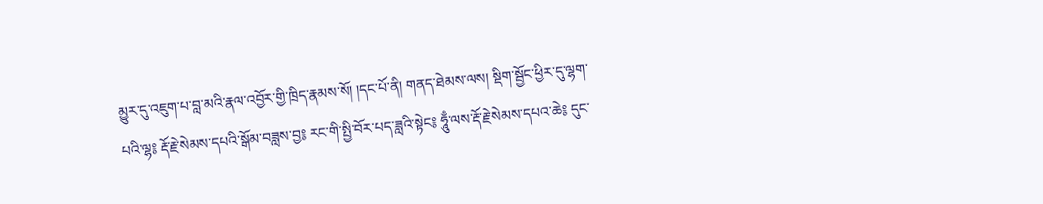མྱུར་དུ་འཇུག་པ་བླ་མའི་རྣལ་འབྱོར་གྱི་ཁྲིད་རྣམས་སོ། །དང་པོ་ནི། གནད་ཐེམས་ལས། སྡིག་སྦྱོང་ཕྱིར་དུ་ལྷག་པའི་ལྷ༔ རྡོ་རྗེ་སེམས་དཔའི་སྒོམ་བཟླས་བྱ༔ རང་གི་སྤྱི་བོར་པད་ཟླའི་སྟེང༔ ཧཱུྃ་ལས་རྡོ་རྗེ་སེམས་དཔའ་ཆེ༔ དུང་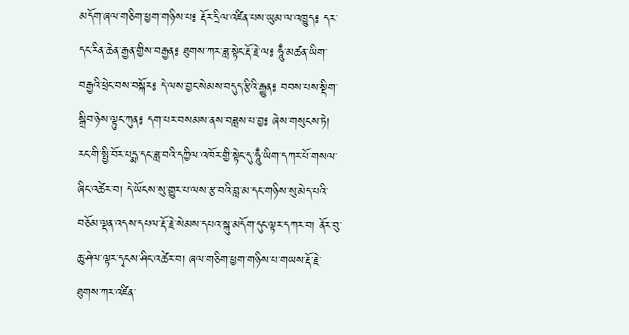མདོག་ཞལ་གཅིག་ཕྱག་གཉིས་པ༔ རྡོར་དྲིལ་འཛིན་པས་ཡུམ་ལ་འཁྱུད༔ དར་དང་རིན་ཆེན་རྒྱན་གྱིས་བརྒྱན༔ ཐུགས་ཀར་ཟླ་སྟེང་རྡོ་རྗེ་ལ༔ ཧཱུྃ་མཚན་ཡིག་བརྒྱའི་ཕྲེང་བས་བསྐོར༔ དེ་ལས་བྱང་སེམས་བདུད་རྩིའི་རྒྱུན༔ བབས་པས་སྡིག་སྒྲིབ་ཉེས་ལྟུང་ཀུན༔ དག་པར་བསམས་ནས་བཟླས་པ་བྱ༔ ཞེས་གསུངས་ཏེ། རང་གི་སྤྱི་བོར་པདྨ་དང་ཟླ་བའི་དཀྱིལ་འཁོར་གྱི་སྟེང་དུ་ཧཱུྃ་ཡིག་དཀར་པོ་གསལ་ཞིང་འཚེར་བ། དེ་ཡོངས་སུ་གྱུར་པ་ལས་རྩ་བའི་བླ་མ་དང་གཉིས་སུ་མེད་པའི་བཅོམ་ལྡན་འདས་དཔལ་རྡོ་རྗེ་སེམས་དཔའ་སྐུ་མདོག་དུང་ལྟར་དཀར་བ། ནོར་བུ་ཆུ་ཤེལ་ལྟར་དྭངས་ཤིང་འཚེར་བ། ཞལ་གཅིག་ཕྱག་གཉིས་པ་གཡས་རྡོ་རྗེ་ཐུགས་ཀར་འཛིན་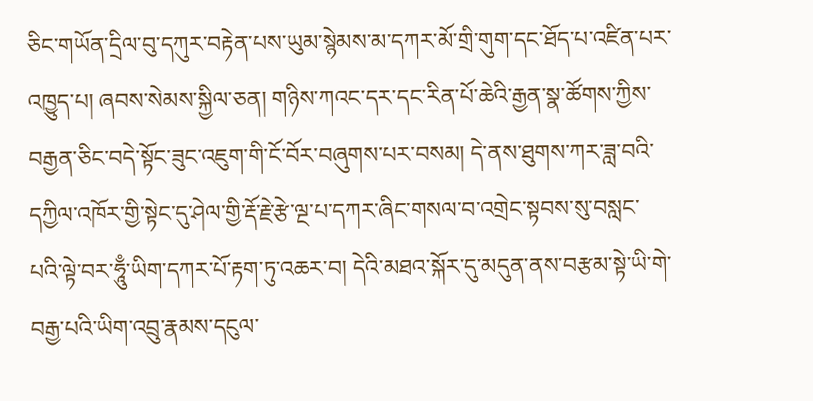ཅིང་གཡོན་དྲིལ་བུ་དཀུར་བརྟེན་པས་ཡུམ་སྙེམས་མ་དཀར་མོ་གྲི་གུག་དང་ཐོད་པ་འཛིན་པར་འཁྱུད་པ། ཞབས་སེམས་སྐྱིལ་ཅན། གཉིས་ཀའང་དར་དང་རིན་པོ་ཆེའི་རྒྱན་སྣ་ཚོགས་ཀྱིས་བརྒྱན་ཅིང་བདེ་སྟོང་ཟུང་འཇུག་གི་ངོ་བོར་བཞུགས་པར་བསམ། དེ་ནས་ཐུགས་ཀར་ཟླ་བའི་དཀྱིལ་འཁོར་གྱི་སྟེང་དུ་ཤེལ་གྱི་རྡོ་རྗེ་རྩེ་ལྔ་པ་དཀར་ཞིང་གསལ་བ་འགྲེང་སྟབས་སུ་བསླང་པའི་ལྟེ་བར་ཧཱུྃ་ཡིག་དཀར་པོ་རྟག་ཏུ་འཆར་བ། དེའི་མཐའ་སྐོར་དུ་མདུན་ནས་བརྩམ་སྟེ་ཡི་གེ་བརྒྱ་པའི་ཡིག་འབྲུ་རྣམས་དངུལ་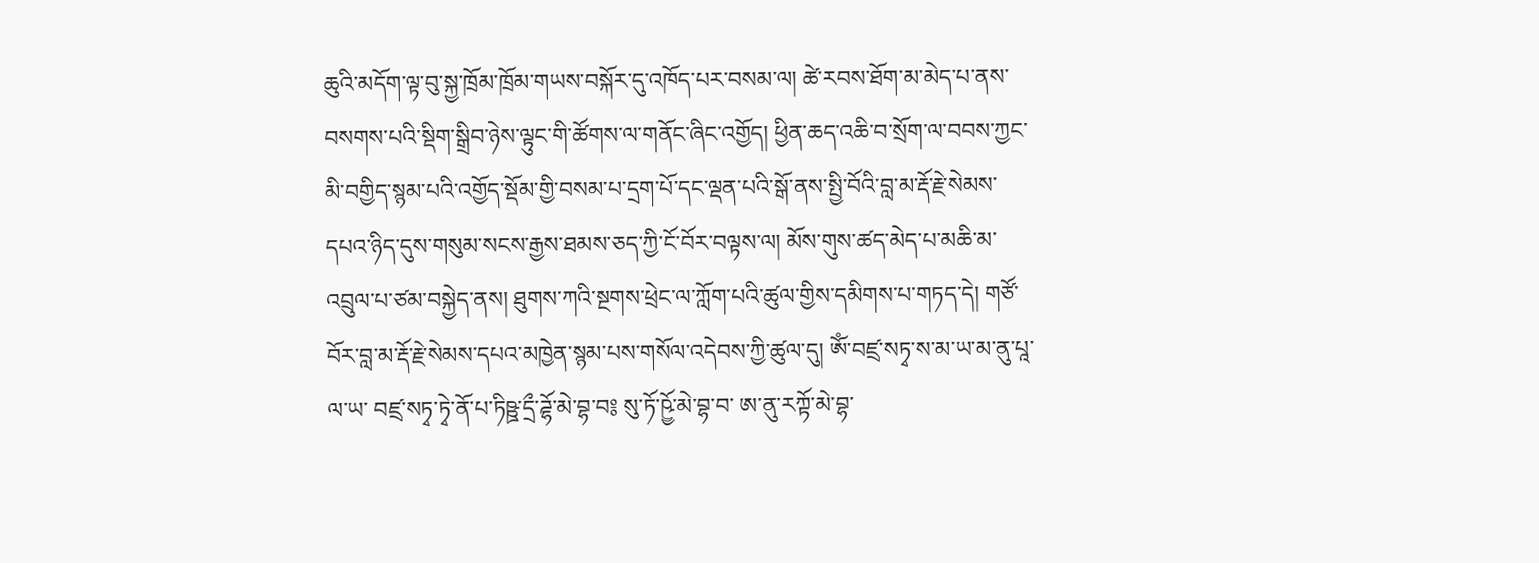ཆུའི་མདོག་ལྟ་བུ་སྐྱ་ཁྲོམ་ཁྲོམ་གཡས་བསྐོར་དུ་འཁོད་པར་བསམ་ལ། ཚེ་རབས་ཐོག་མ་མེད་པ་ནས་བསགས་པའི་སྡིག་སྒྲིབ་ཉེས་ལྟུང་གི་ཚོགས་ལ་གནོང་ཞིང་འགྱོད། ཕྱིན་ཆད་འཆི་བ་སྲོག་ལ་བབས་ཀྱང་མི་བགྱིད་སྙམ་པའི་འགྱོད་སྡོམ་གྱི་བསམ་པ་དྲག་པོ་དང་ལྡན་པའི་སྒོ་ནས་སྤྱི་བོའི་བླ་མ་རྡོ་རྗེ་སེམས་དཔའ་ཉིད་དུས་གསུམ་སངས་རྒྱས་ཐམས་ཅད་ཀྱི་ངོ་བོར་བལྟས་ལ། མོས་གུས་ཚད་མེད་པ་མཆི་མ་འབྲུལ་པ་ཙམ་བསྐྱེད་ནས། ཐུགས་ཀའི་སྔགས་ཕྲེང་ལ་ཀློག་པའི་ཚུལ་གྱིས་དམིགས་པ་གཏད་དེ། གཙོ་བོར་བླ་མ་རྡོ་རྗེ་སེམས་དཔའ་མཁྱེན་སྙམ་པས་གསོལ་འདེབས་ཀྱི་ཚུལ་དུ། ཨོཾ་བཛྲ་སཏྭ་ས་མ་ཡ་མ་ནུ་པཱ་ལ་ཡ་ བཛྲ་སཏྭ་ཏྭེ་ནོ་པ་ཏིཥྛ་དྲྀ་ཌྷོ་མེ་བྷ་བ༔ སུ་ཏོ་ཥྱོ་མེ་བྷ་བ་ ཨ་ནུ་རཀྟོ་མེ་བྷ་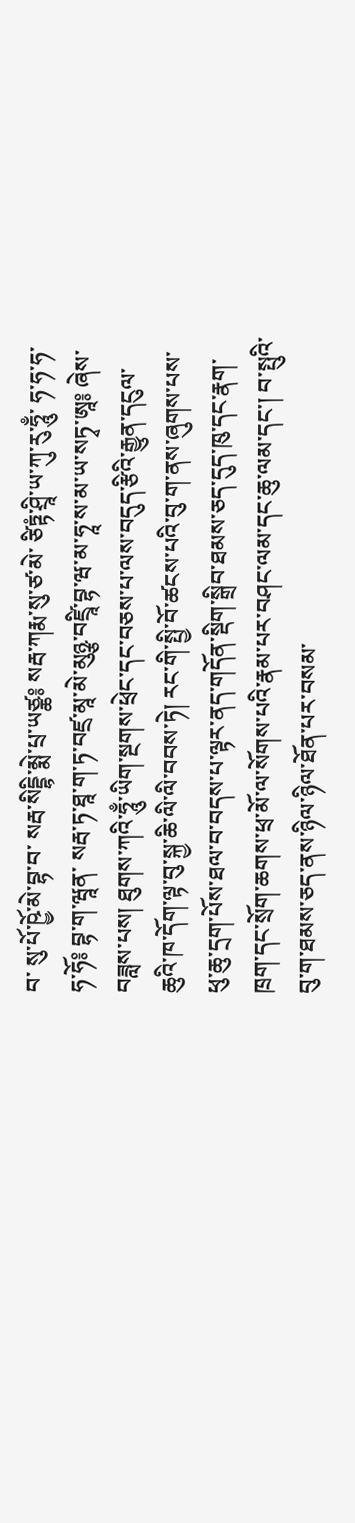བ་ སུ་པོ་ཥྱོ་མེ་བྷ་བ་ སརྦ་སིདྡྷི་མྨེ་པྲ་ཡཙྪ༔ སརྦ་ཀརྨ་སུ་ཙ་མེ་ ཙིཏྟཾ་ཤྲཱི་ཡ་ཀུ་རུ་ཧཱུྃ་ ཧ་ཧ་ཧ་ཧ་ཧོ༔ བྷ་ག་ཝཱན་ སརྦ་ཏ་ཐཱ་ག་ཏ་བཛྲ་མཱ་མེ་མུཉྩ་བཛྲཱི་བྷ་ཝ་མ་ཧཱ་ས་མ་ཡ་སཏྭ་ཨཱ༔ ཞེས་བཟླས་པས། ཐུགས་ཀའི་ཧཱུྃ་ཡིག་སྔགས་ཕྲེང་དང་བཅས་པ་ལས་བདུད་རྩིའི་རྒྱུན་དངུལ་ཆུའི་ཁ་དོག་ལྟ་བུ་སྐྱ་ཆི་ལི་ལི་བབས་ཏེ། རང་གི་སྤྱི་བོ་ཚངས་པའི་བུ་ག་ནས་ཞུགས་པས་ཕུ་ཆུ་དྲག་པོས་ཐལ་བ་བདས་པ་ལྟར་ནད་གདོན་སྡིག་སྒྲིབ་ཐམས་ཅད་དུད་ཁུ་དང་རྣག་ཁྲག་དང་སྲོག་ཆགས་ཕྲ་མོ་ལ་སོགས་པའི་རྣམ་པར་བཤང་ལམ་དང་ཆུ་ལམ་དང་། བ་སྤུའི་བུ་ག་ཐམས་ཅད་ནས་ཉིལ་ཉིལ་ཐོན་པར་བསམ་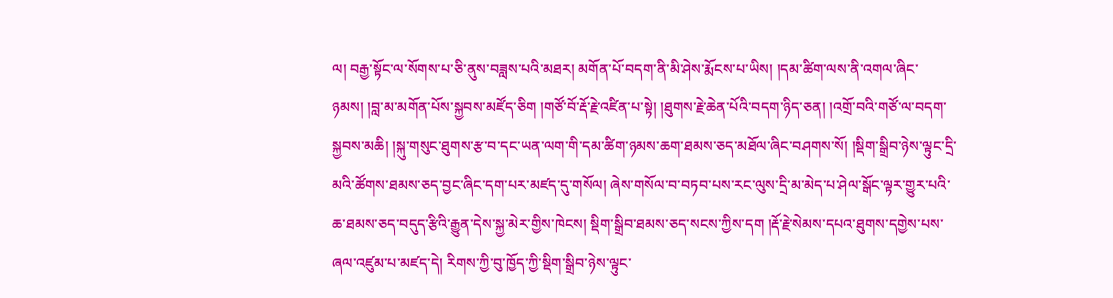ལ། བརྒྱ་སྟོང་ལ་སོགས་པ་ཅི་ནུས་བཟླས་པའི་མཐར། མགོན་པོ་བདག་ནི་མི་ཤེས་རྨོངས་པ་ཡིས། །དམ་ཚིག་ལས་ནི་འགལ་ཞིང་ཉམས། །བླ་མ་མགོན་པོས་སྐྱབས་མཛོད་ཅིག །གཙོ་བོ་རྡོ་རྗེ་འཛིན་པ་སྟེ། །ཐུགས་རྗེ་ཆེན་པོའི་བདག་ཉིད་ཅན། །འགྲོ་བའི་གཙོ་ལ་བདག་སྐྱབས་མཆི། །སྐུ་གསུང་ཐུགས་རྩ་བ་དང་ཡན་ལག་གི་དམ་ཚིག་ཉམས་ཆག་ཐམས་ཅད་མཐོལ་ཞིང་བཤགས་སོ། །སྡིག་སྒྲིབ་ཉེས་ལྟུང་དྲི་མའི་ཚོགས་ཐམས་ཅད་བྱང་ཞིང་དག་པར་མཛད་དུ་གསོལ། ཞེས་གསོལ་བ་བཏབ་པས་རང་ལུས་དྲི་མ་མེད་པ་ཤེལ་སྒོང་ལྟར་གྱུར་པའི་ཆ་ཐམས་ཅད་བདུད་རྩིའི་རྒྱུན་དེས་སྐྱ་མེར་གྱིས་ཁེངས། སྡིག་སྒྲིབ་ཐམས་ཅད་སངས་ཀྱིས་དག །རྡོ་རྗེ་སེམས་དཔའ་ཐུགས་དགྱེས་པས་ཞལ་འཛུམ་པ་མཛད་དེ། རིགས་ཀྱི་བུ་ཁྱོད་ཀྱི་སྡིག་སྒྲིབ་ཉེས་ལྟུང་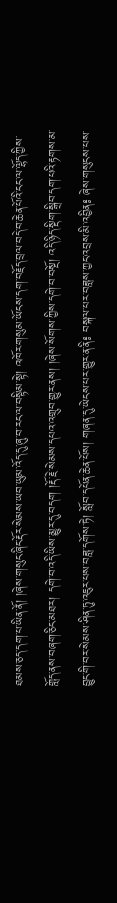ཐམས་ཅད་དག་པ་ཡིན་ནོ། །ཞེས་གསུང་ཞིང་རྡོར་སེམས་ཡབ་ཡུམ་འོད་དུ་ཞུ་བ་རང་ལ་བསྟིམ་སྟེ། འཁོར་གསུམ་ཡོངས་དག་བརྗོད་བྲལ་བདེ་བ་ཆེན་པོའི་ངང་ལ་ལྷོད་ཀྱིས་གློད་ནས་བཞག་ཅིང་མཐར། དགེ་བ་འདི་ཡིས་མྱུར་དུ་བདག །རྡོ་རྗེ་སེམས་དཔའ་འགྲུབ་གྱུར་ནས། །ཞེས་སོགས་ཀྱིས་དགེ་བ་བསྔོ། འདི་ཉིད་སྡིག་སྒྲིབ་དག་པའི་རྟགས་མ་བྱུང་གི་བར་སེམས་ཤིན་ཏུ་འཇུར་པས་བཟླ་དགོས་ཏེ། སློབ་དཔོན་ཆེན་པོས། གཞན་དུ་ཡེངས་པར་གྱུར་ན་ནི༔ བསྐལ་པར་བཟླས་ཀྱང་འབྲས་མི་འབྱིན༔ ཞེས་གསུངས་པས་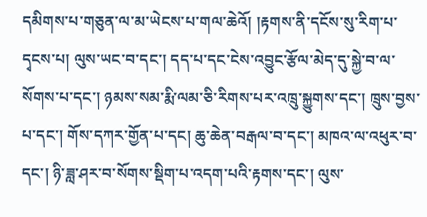དམིགས་པ་གཅུན་ལ་མ་ཡེངས་པ་གལ་ཆེའོ། །རྟགས་ནི་དངོས་སུ་རིག་པ་དྭངས་པ། ལུས་ཡང་བ་དང་། དད་པ་དང་ངེས་འབྱུང་རྩོལ་མེད་དུ་སྐྱེ་བ་ལ་སོགས་པ་དང་། ཉམས་སམ་རྨི་ལམ་ཅི་རིགས་པར་འཁྲུ་སྐྱུགས་དང་། ཁྲུས་བྱས་པ་དང་། གོས་དཀར་གྱོན་པ་དང། ཆུ་ཆེན་བརྒལ་བ་དང་། མཁའ་ལ་འཕུར་བ་དང་། ཉི་ཟླ་ཤར་བ་སོགས་སྡིག་པ་འདག་པའི་རྟགས་དང་། ལུས་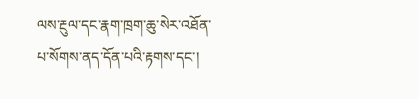ལས་རྔུལ་དང་རྣག་ཁྲག་ཆུ་སེར་འཐོན་པ་སོགས་ནད་དོན་པའི་རྟགས་དང་།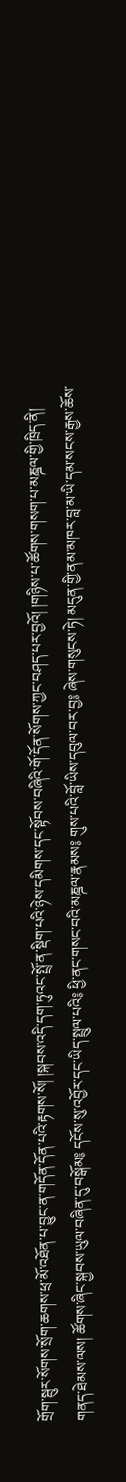གྲོག་སྦུར་སོགས་སྲོག་ཆགས་ཕྲ་མོ་འཐོན་པ་བྱུང་ན་གདོན་དོན་པའི་རྟགས་སོ། །སྐབས་འདི་དག་ཏུའང་སྤྲོ་ན་སྡིག་པའི་ཉེས་དམིགས་དང་སྟོབས་བཞིའི་གོ་དོན་སོགས་ཀྱང་བཤད་པར་བྱའོ། །གཉིས་པ་ཚོགས་གསག་པ་མཎྜལ་གྱི་ཁྲིད་ནི། གནད་ཐེམས་ལས། ཚོགས་ཞིང་སྐྱབས་ཡུལ་བཞིན་དུ་བསྒོམ༔ དངོས་སུ་འབྱོར་དང་ཡིད་སྤྲུལ་པའི༔ ཕྱི་ནང་གསང་བའི་མཎྜལ་རྣམས༔ གུས་པའི་བློ་ཡིས་དབུལ་བར་བྱ༔ ཞེས་གསུངས་ཏེ། མདུན་གྱི་ནམ་མཁར་བླ་མ་ཡི་དམ་སངས་རྒྱས་ཆོས་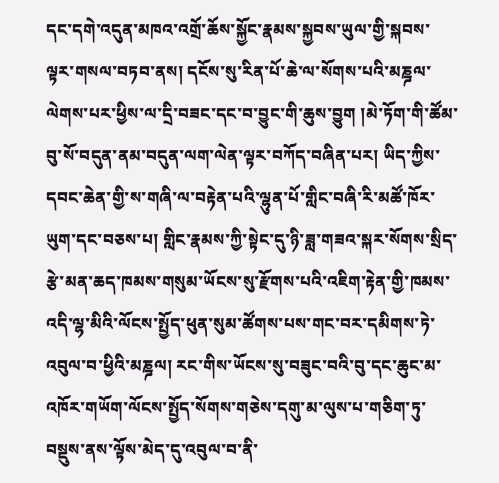དང་དགེ་འདུན་མཁའ་འགྲོ་ཆོས་སྐྱོང་རྣམས་སྐྱབས་ཡུལ་གྱི་སྐབས་ལྟར་གསལ་བཏབ་ནས། དངོས་སུ་རིན་པོ་ཆེ་ལ་སོགས་པའི་མཎྜལ་ལེགས་པར་ཕྱིས་ལ་དྲི་བཟང་དང་བ་བྱུང་གི་ཆུས་བྱུག །མེ་ཏོག་གི་ཚོམ་བུ་སོ་བདུན་ནམ་བདུན་ལག་ལེན་ལྟར་བཀོད་བཞིན་པར། ཡིད་ཀྱིས་དབང་ཆེན་གྱི་ས་གཞི་ལ་བརྟེན་པའི་ལྷུན་པོ་གླིང་བཞི་རི་མཚོ་ཁོར་ཡུག་དང་བཅས་པ། གླིང་རྣམས་ཀྱི་སྟེང་དུ་ཉི་ཟླ་གཟའ་སྐར་སོགས་སྲིད་རྩེ་མན་ཆད་ཁམས་གསུམ་ཡོངས་སུ་རྫོགས་པའི་འཇིག་རྟེན་གྱི་ཁམས་འདི་ལྷ་མིའི་ལོངས་སྤྱོད་ཕུན་སུམ་ཚོགས་པས་གང་བར་དམིགས་ཏེ་འབུལ་བ་ཕྱིའི་མཎྜལ། རང་གིས་ཡོངས་སུ་བཟུང་བའི་བུ་དང་ཆུང་མ་འཁོར་གཡོག་ལོངས་སྤྱོད་སོགས་གཅེས་དགུ་མ་ལུས་པ་གཅིག་ཏུ་བསྡུས་ནས་ལྟོས་མེད་དུ་འབུལ་བ་ནི་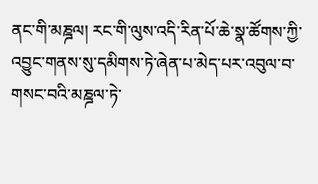ནང་གི་མཎྜལ། རང་གི་ལུས་འདི་རིན་པོ་ཆེ་སྣ་ཚོགས་ཀྱི་འབྱུང་གནས་སུ་དམིགས་ཏེ་ཞེན་པ་མེད་པར་འབུལ་བ་གསང་བའི་མཎྜལ་ཏེ་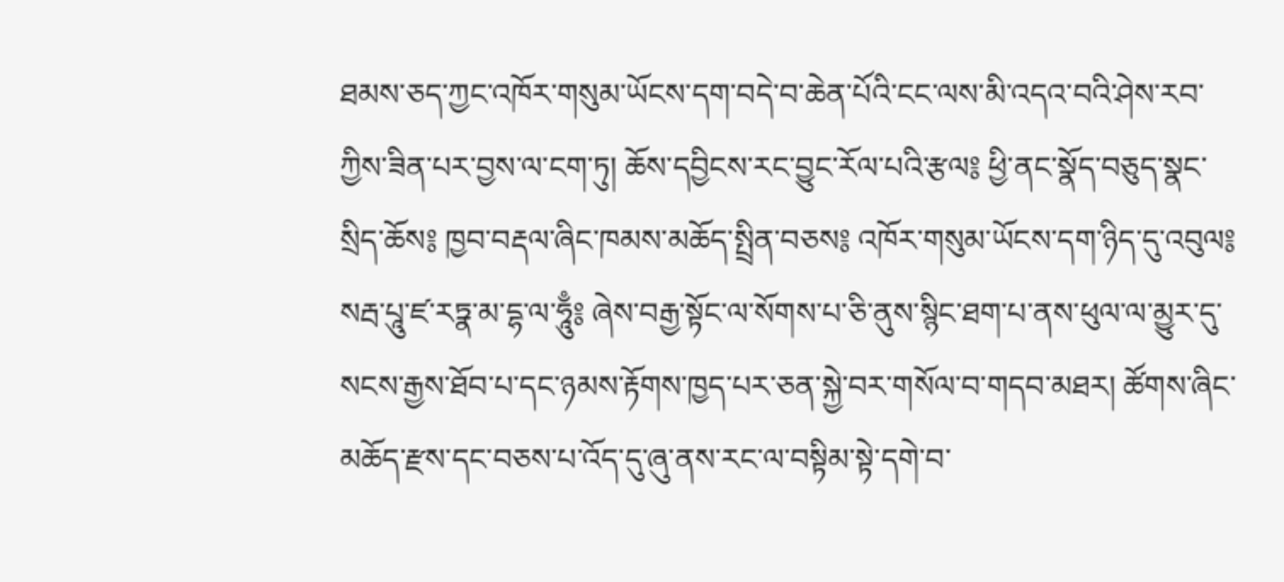ཐམས་ཅད་ཀྱང་འཁོར་གསུམ་ཡོངས་དག་བདེ་བ་ཆེན་པོའི་ངང་ལས་མི་འདའ་བའི་ཤེས་རབ་ཀྱིས་ཟིན་པར་བྱས་ལ་ངག་ཏུ། ཆོས་དབྱིངས་རང་བྱུང་རོལ་པའི་རྩལ༔ ཕྱི་ནང་སྣོད་བཅུད་སྣང་སྲིད་ཆོས༔ ཁྱབ་བརྡལ་ཞིང་ཁམས་མཆོད་སྤྲིན་བཅས༔ འཁོར་གསུམ་ཡོངས་དག་ཉིད་དུ་འབུལ༔ སརྦ་པཱུ་ཛ་རཏྣ་མ་དྷ་ལ་ཧཱུྃ༔ ཞེས་བརྒྱ་སྟོང་ལ་སོགས་པ་ཅི་ནུས་སྙིང་ཐག་པ་ནས་ཕུལ་ལ་མྱུར་དུ་སངས་རྒྱས་ཐོབ་པ་དང་ཉམས་རྟོགས་ཁྱད་པར་ཅན་སྐྱེ་བར་གསོལ་བ་གདབ་མཐར། ཚོགས་ཞིང་མཆོད་རྫས་དང་བཅས་པ་འོད་དུ་ཞུ་ནས་རང་ལ་བསྟིམ་སྟེ་དགེ་བ་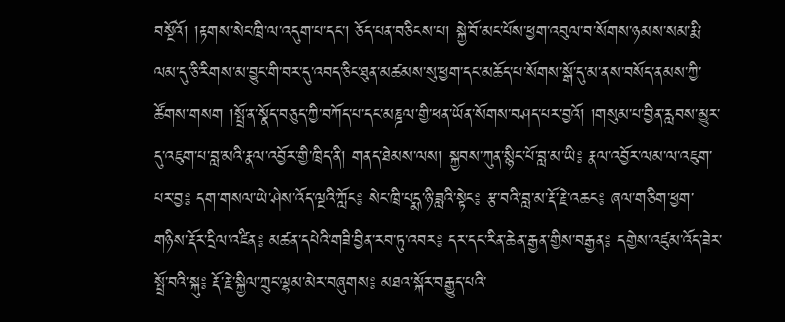བསྔོའོ། །རྟགས་སེང་ཁྲི་ལ་འདུག་པ་དང་། ཅོད་པན་བཅིངས་པ། སྐྱེ་བོ་མང་པོས་ཕྱག་འབུལ་བ་སོགས་ཉམས་སམ་རྨི་ལམ་དུ་ཅི་རིགས་མ་བྱུང་གི་བར་དུ་འབད་ཅིང་ཐུན་མཚམས་སུ་ཕྱག་དང་མཆོད་པ་སོགས་སྒོ་དུ་མ་ནས་བསོད་ནམས་ཀྱི་ཚོགས་གསག །སྤྲོ་ན་སྣོད་བཅུད་ཀྱི་བཀོད་པ་དང་མཎྜལ་གྱི་ཕན་ཡོན་སོགས་བཤད་པར་བྱའོ། །གསུམ་པ་བྱིན་རླབས་མྱུར་དུ་འཇུག་པ་བླ་མའི་རྣལ་འབྱོར་གྱི་ཁྲིད་ནི། གནད་ཐེམས་ལས། སྐྱབས་ཀུན་སྙིང་པོ་བླ་མ་ཡི༔ རྣལ་འབྱོར་ལམ་ལ་འཇུག་པར་བྱ༔ དག་གསལ་ཡེ་ཤེས་འོད་ལྔའི་ཀློང༔ སེང་ཁྲི་པདྨ་ཉི་ཟླའི་སྟེང༔ རྩ་བའི་བླ་མ་རྡོ་རྗེ་འཆང༔ ཞལ་གཅིག་ཕྱག་གཉིས་རྡོར་དྲིལ་འཛིན༔ མཚན་དཔེའི་གཟི་བྱིན་རབ་ཏུ་འབར༔ དར་དང་རིན་ཆེན་རྒྱན་གྱིས་བརྒྱན༔ དགྱེས་འཛུམ་འོད་ཟེར་སྤྲོ་བའི་སྐུ༔ རྡོ་རྗེ་སྐྱིལ་ཀྲུང་ལྷམ་མེར་བཞུགས༔ མཐའ་སྐོར་བརྒྱུད་པའི་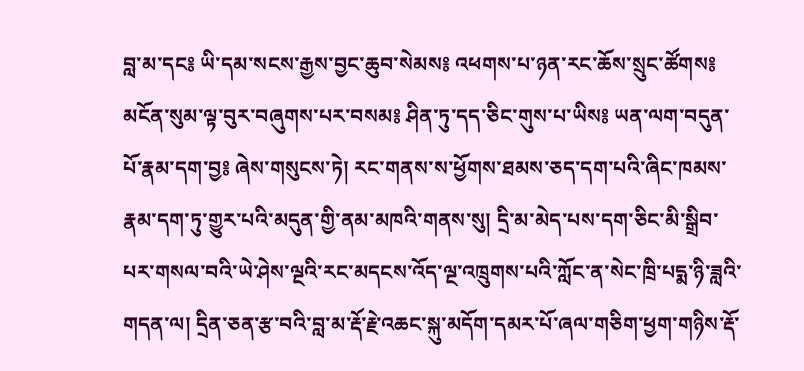བླ་མ་དང༔ ཡི་དམ་སངས་རྒྱས་བྱང་ཆུབ་སེམས༔ འཕགས་པ་ཉན་རང་ཆོས་སྲུང་ཚོགས༔ མངོན་སུམ་ལྟ་བུར་བཞུགས་པར་བསམ༔ ཤིན་ཏུ་དད་ཅིང་གུས་པ་ཡིས༔ ཡན་ལག་བདུན་པོ་རྣམ་དག་བྱ༔ ཞེས་གསུངས་ཏེ། རང་གནས་ས་ཕྱོགས་ཐམས་ཅད་དག་པའི་ཞིང་ཁམས་རྣམ་དག་ཏུ་གྱུར་པའི་མདུན་གྱི་ནམ་མཁའི་གནས་སུ། དྲི་མ་མེད་པས་དག་ཅིང་མི་སྒྲིབ་པར་གསལ་བའི་ཡེ་ཤེས་ལྔའི་རང་མདངས་འོད་ལྔ་འཁྲུགས་པའི་ཀློང་ན་སེང་ཁྲི་པདྨ་ཉི་ཟླའི་གདན་ལ། དྲིན་ཅན་རྩ་བའི་བླ་མ་རྡོ་རྗེ་འཆང་སྐུ་མདོག་དམར་པོ་ཞལ་གཅིག་ཕྱག་གཉིས་རྡོ་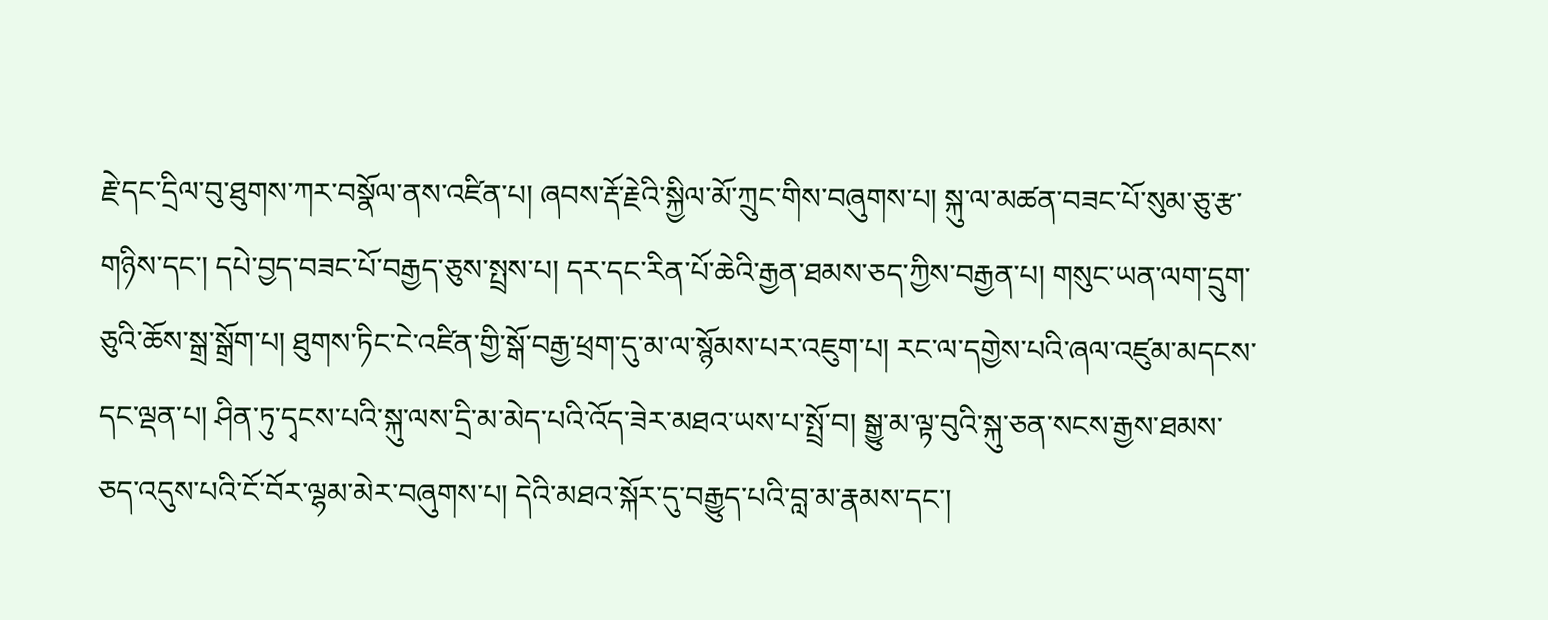རྗེ་དང་དྲིལ་བུ་ཐུགས་ཀར་བསྣོལ་ནས་འཛིན་པ། ཞབས་རྡོ་རྗེའི་སྐྱིལ་མོ་ཀྲུང་གིས་བཞུགས་པ། སྐུ་ལ་མཚན་བཟང་པོ་སུམ་ཅུ་རྩ་གཉིས་དང་། དཔེ་བྱད་བཟང་པོ་བརྒྱད་ཅུས་སྤྲས་པ། དར་དང་རིན་པོ་ཆེའི་རྒྱན་ཐམས་ཅད་ཀྱིས་བརྒྱན་པ། གསུང་ཡན་ལག་དྲུག་ཅུའི་ཆོས་སྒྲ་སྒྲོག་པ། ཐུགས་ཏིང་ངེ་འཛིན་གྱི་སྒོ་བརྒྱ་ཕྲག་དུ་མ་ལ་སྙོམས་པར་འཇུག་པ། རང་ལ་དགྱེས་པའི་ཞལ་འཛུམ་མདངས་དང་ལྡན་པ། ཤིན་ཏུ་དྭངས་པའི་སྐུ་ལས་དྲི་མ་མེད་པའི་འོད་ཟེར་མཐའ་ཡས་པ་སྤྲོ་བ། སྒྱུ་མ་ལྟ་བུའི་སྐུ་ཅན་སངས་རྒྱས་ཐམས་ཅད་འདུས་པའི་ངོ་བོར་ལྷམ་མེར་བཞུགས་པ། དེའི་མཐའ་སྐོར་དུ་བརྒྱུད་པའི་བླ་མ་རྣམས་དང་།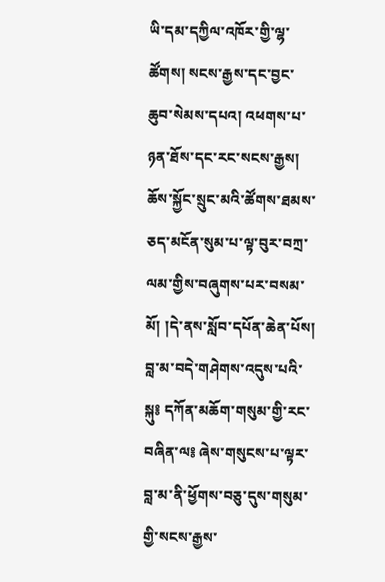ཡི་དམ་དཀྱིལ་འཁོར་གྱི་ལྷ་ཚོགས། སངས་རྒྱས་དང་བྱང་ཆུབ་སེམས་དཔའ། འཕགས་པ་ཉན་ཐོས་དང་རང་སངས་རྒྱས། ཆོས་སྐྱོང་སྲུང་མའི་ཚོགས་ཐམས་ཅད་མངོན་སུམ་པ་ལྟ་བུར་བཀྲ་ལམ་གྱིས་བཞུགས་པར་བསམ་མོ། །དེ་ནས་སློབ་དཔོན་ཆེན་པོས། བླ་མ་བདེ་གཤེགས་འདུས་པའི་སྐུ༔ དཀོན་མཆོག་གསུམ་གྱི་རང་བཞིན་ལ༔ ཞེས་གསུངས་པ་ལྟར་བླ་མ་ནི་ཕྱོགས་བཅུ་དུས་གསུམ་གྱི་སངས་རྒྱས་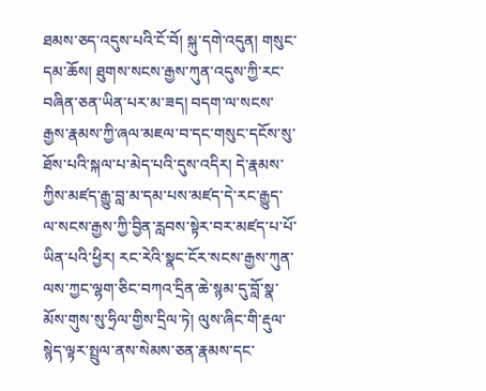ཐམས་ཅད་འདུས་པའི་ངོ་བོ། སྐུ་དགེ་འདུན། གསུང་དམ་ཆོས། ཐུགས་སངས་རྒྱས་ཀུན་འདུས་ཀྱི་རང་བཞིན་ཅན་ཡིན་པར་མ་ཟད། བདག་ལ་སངས་རྒྱས་རྣམས་ཀྱི་ཞལ་མཇལ་བ་དང་གསུང་དངོས་སུ་ཐོས་པའི་སྐལ་པ་མེད་པའི་དུས་འདིར། དེ་རྣམས་ཀྱིས་མཛད་རྒྱུ་བླ་མ་དམ་པས་མཛད་དེ་རང་རྒྱུད་ལ་སངས་རྒྱས་ཀྱི་བྱིན་རླབས་སྟེར་བར་མཛད་པ་པོ་ཡིན་པའི་ཕྱིར། རང་རེའི་སྣང་ངོར་སངས་རྒྱས་ཀུན་ལས་ཀྱང་ལྷག་ཅིང་བཀའ་དྲིན་ཆེ་སྙམ་དུ་བློ་སྣ་མོས་གུས་སུ་ཧྲིལ་གྱིས་དྲིལ་ཏེ། ལུས་ཞིང་གི་རྡུལ་སྙེད་ལྟར་སྤྲུལ་ནས་སེམས་ཅན་རྣམས་དང་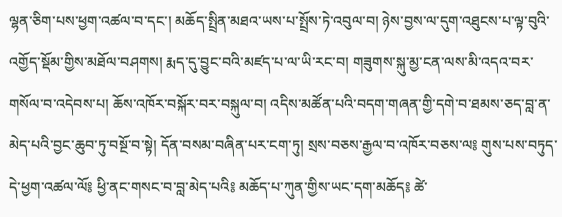ལྷན་ཅིག་པས་ཕྱག་འཚལ་བ་དང་། མཆོད་སྤྲིན་མཐའ་ཡས་པ་སྤྲོས་ཏེ་འབུལ་བ། ཉེས་བྱས་ལ་དུག་འཐུངས་པ་ལྟ་བུའི་འགྱོད་སྡོམ་གྱིས་མཐོལ་བཤགས། རྨད་དུ་བྱུང་བའི་མཛད་པ་ལ་ཡི་རང་བ། གཟུགས་སྐུ་མྱ་ངན་ལས་མི་འདའ་བར་གསོལ་བ་འདེབས་པ། ཆོས་འཁོར་བསྐོར་བར་བསྐུལ་བ། འདིས་མཚོན་པའི་བདག་གཞན་གྱི་དགེ་བ་ཐམས་ཅད་བླ་ན་མེད་པའི་བྱང་ཆུབ་ཏུ་བསྔོ་བ་སྟེ། དོན་བསམ་བཞིན་པར་ངག་ཏུ། སྲས་བཅས་རྒྱལ་བ་འཁོར་བཅས་ལ༔ གུས་པས་བཏུད་དེ་ཕྱག་འཚལ་ལོ༔ ཕྱི་ནང་གསང་བ་བླ་མེད་པའི༔ མཆོད་པ་ཀུན་གྱིས་ཡང་དག་མཆོད༔ ཚེ་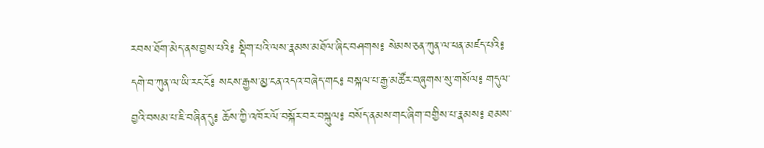རབས་ཐོག་མེད་ནས་བྱས་པའི༔ སྡིག་པའི་ལས་རྣམས་མཐོལ་ཞིང་བཤགས༔ སེམས་ཅན་ཀུན་ལ་ཕན་མཛད་པའི༔ དགེ་བ་ཀུན་ལ་ཡི་རང་ངོ༔ སངས་རྒྱས་མྱ་ངན་འདའ་བཞེད་གང༔ བསྐལ་པ་རྒྱ་མཚོར་བཞུགས་སུ་གསོལ༔ གདུལ་བྱའི་བསམ་པ་ཇི་བཞིན་དུ༔ ཆོས་ཀྱི་འཁོར་ལོ་བསྐོར་བར་བསྐུལ༔ བསོད་ནམས་གང་ཞིག་བགྱིས་པ་རྣམས༔ ཐམས་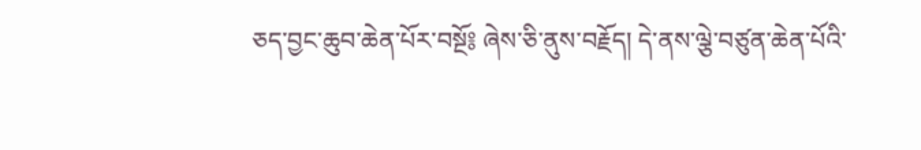ཅད་བྱང་ཆུབ་ཆེན་པོར་བསྔོ༔ ཞེས་ཅི་ནུས་བརྗོད། དེ་ནས་ལྕེ་བཙུན་ཆེན་པོའི་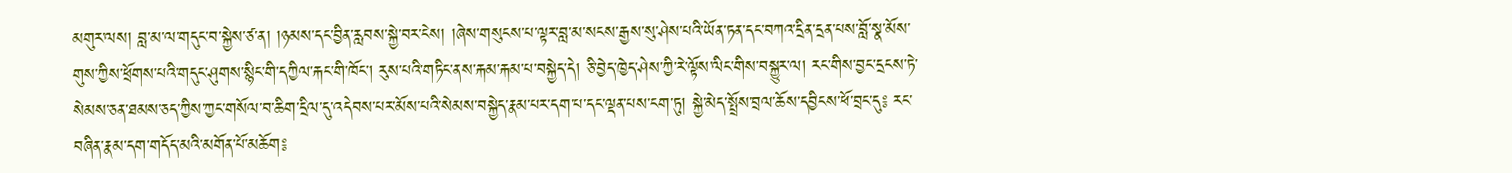མགུར་ལས། བླ་མ་ལ་གདུང་བ་སྐྱེས་ཙ་ན། །ཉམས་དང་བྱིན་རླབས་སྐྱེ་བར་ངེས། །ཞེས་གསུངས་པ་ལྟར་བླ་མ་སངས་རྒྱས་སུ་ཤེས་པའི་ཡོན་ཏན་དང་བཀའ་དྲིན་དྲན་པས་བློ་སྣ་མོས་གུས་ཀྱིས་ཕྲོགས་པའི་གདུང་ཤུགས་སྙིང་གི་དཀྱིལ་རྐང་གི་ཁོང་། རུས་པའི་གཏིང་ནས་རྐམ་རྐམ་པ་བསྐྱེད་དེ། ཅི་བྱེད་ཁྱེད་ཤེས་ཀྱི་རེ་ལྟོས་ལིང་གིས་བསྐྱུར་ལ། རང་གིས་བྱང་དྲངས་ཏེ་སེམས་ཅན་ཐམས་ཅད་ཀྱིས་ཀྱང་གསོལ་བ་ཆིག་དྲིལ་དུ་འདེབས་པར་མོས་པའི་སེམས་བསྐྱེད་རྣམ་པར་དག་པ་དང་ལྡན་པས་ངག་ཏུ། སྐྱེ་མེད་སྤྲོས་བྲལ་ཆོས་དབྱིངས་ཕོ་བྲང་དུ༔ རང་བཞིན་རྣམ་དག་གདོད་མའི་མགོན་པོ་མཆོག༔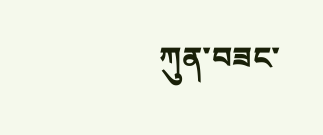ཀུན་བཟང་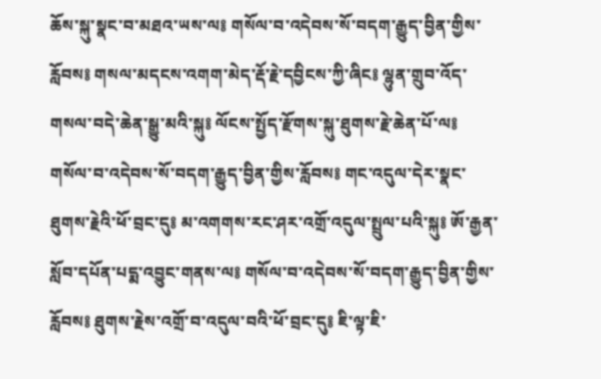ཆོས་སྐུ་སྣང་བ་མཐའ་ཡས་ལ༔ གསོལ་བ་འདེབས་སོ་བདག་རྒྱུད་བྱིན་གྱིས་རློབས༔ གསལ་མདངས་འགག་མེད་རྡོ་རྗེ་དབྱིངས་ཀྱི་ཞིང༔ ལྷུན་གྲུབ་འོད་གསལ་བདེ་ཆེན་སྒྱུ་མའི་སྐུ༔ ལོངས་སྤྱོད་རྫོགས་སྐུ་ཐུགས་རྗེ་ཆེན་པོ་ལ༔ གསོལ་བ་འདེབས་སོ་བདག་རྒྱུད་བྱིན་གྱིས་རློབས༔ གང་འདུལ་དེར་སྣང་ཐུགས་རྗེའི་ཕོ་བྲང་དུ༔ མ་འགགས་རང་ཤར་འགྲོ་འདུལ་སྤྲུལ་པའི་སྐུ༔ ཨོ་རྒྱན་སློབ་དཔོན་པདྨ་འབྱུང་གནས་ལ༔ གསོལ་བ་འདེབས་སོ་བདག་རྒྱུད་བྱིན་གྱིས་རློབས༔ ཐུགས་རྗེས་འགྲོ་བ་འདུལ་བའི་ཕོ་བྲང་དུ༔ ཇི་ལྟ་ཇི་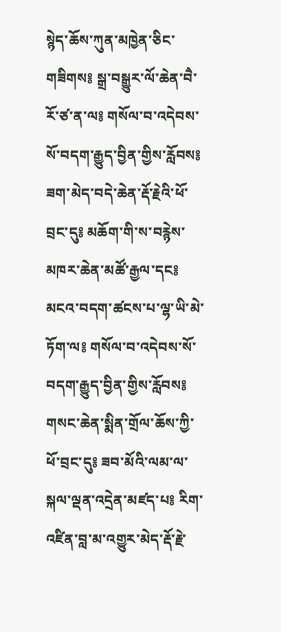སྙེད་ཆོས་ཀུན་མཁྱེན་ཅིང་གཟིགས༔ སྒྲ་བསྒྱུར་ལོ་ཆེན་བཻ་རོ་ཙ་ན་ལ༔ གསོལ་བ་འདེབས་སོ་བདག་རྒྱུད་བྱིན་གྱིས་རློབས༔ ཟག་མེད་བདེ་ཆེན་རྡོ་རྗེའི་ཕོ་བྲང་དུ༔ མཆོག་གི་ས་བརྙེས་མཁར་ཆེན་མཚོ་རྒྱལ་དང༔ མངའ་བདག་ཚངས་པ་ལྷ་ཡི་མེ་ཏོག་ལ༔ གསོལ་བ་འདེབས་སོ་བདག་རྒྱུད་བྱིན་གྱིས་རློབས༔ གསང་ཆེན་སྨིན་གྲོལ་ཆོས་ཀྱི་ཕོ་བྲང་དུ༔ ཟབ་མོའི་ལམ་ལ་སྐལ་ལྡན་འདྲེན་མཛད་པ༔ རིག་འཛིན་བླ་མ་འགྱུར་མེད་རྡོ་རྗེ་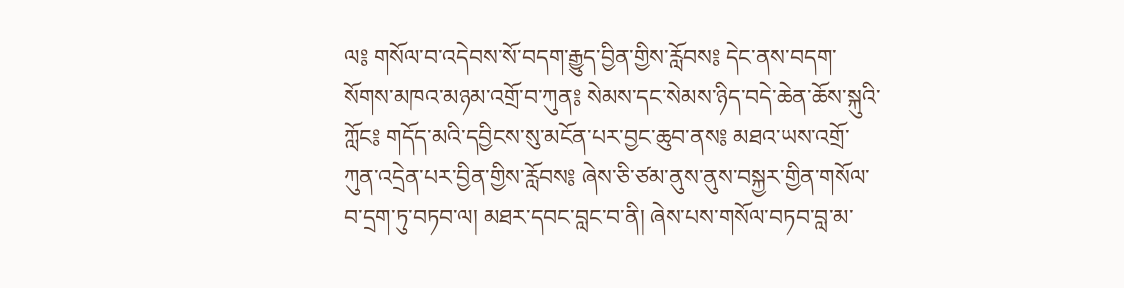ལ༔ གསོལ་བ་འདེབས་སོ་བདག་རྒྱུད་བྱིན་གྱིས་རློབས༔ དེང་ནས་བདག་སོགས་མཁའ་མཉམ་འགྲོ་བ་ཀུན༔ སེམས་དང་སེམས་ཉིད་བདེ་ཆེན་ཆོས་སྐུའི་ཀློང༔ གདོད་མའི་དབྱིངས་སུ་མངོན་པར་བྱང་ཆུབ་ནས༔ མཐའ་ཡས་འགྲོ་ཀུན་འདྲེན་པར་བྱིན་གྱིས་རློབས༔ ཞེས་ཅི་ཙམ་ནུས་ནུས་བསྐྱར་གྱིན་གསོལ་བ་དྲག་ཏུ་བཏབ་ལ། མཐར་དབང་བླང་བ་ནི། ཞེས་པས་གསོལ་བཏབ་བླ་མ་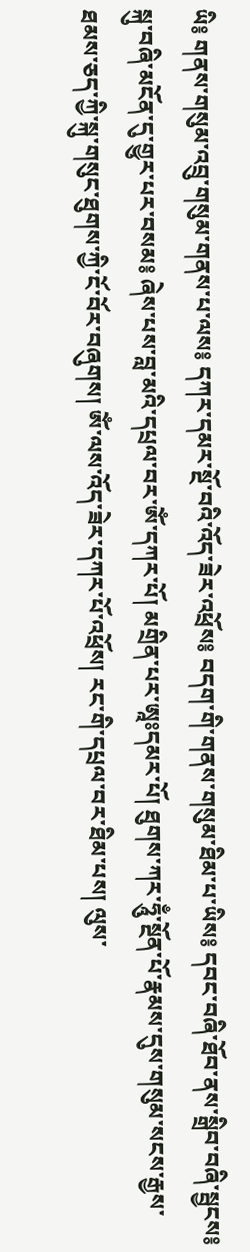ཡི༔ གནས་གསུམ་འབྲུ་གསུམ་གནས་པ་ལས༔ དཀར་དམར་སྔོ་བའི་འོད་ཟེར་འཕྲོས༔ བདག་གི་གནས་གསུམ་ཐིམ་པ་ཡིས༔ དབང་བཞི་ཐོབ་ནས་སྒྲིབ་བཞི་སྦྱངས༔ སྐུ་བཞི་མངོན་དུ་གྱུར་པར་བསམ༔ ཞེས་པས་བླ་མའི་དཔྲལ་བར་ཨོཾ་དཀར་པོ། མགྲིན་པར་ཨཱཿདམར་པོ། ཐུགས་ཀར་ཧཱུྃ་སྔོན་པོ་རྣམས་དུས་གསུམ་སངས་རྒྱས་ཐམས་ཅད་ཀྱི་སྐུ་གསུང་ཐུགས་ཀྱི་ངོ་བོར་བཞུགས། ཨོཾ་ལས་འོད་ཟེར་དཀར་པོ་འཕྲོས། རང་གི་དཔྲལ་བར་ཐིམ་པས། ལུས་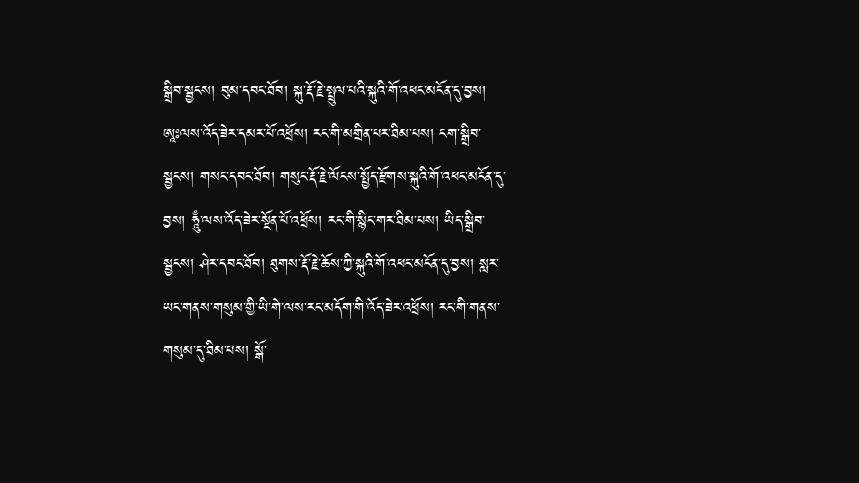སྒྲིབ་སྦྱངས། བུམ་དབང་ཐོབ། སྐུ་རྡོ་རྗེ་སྤྲུལ་པའི་སྐུའི་གོ་འཕང་མངོན་དུ་བྱས། ཨཱཿལས་འོད་ཟེར་དམར་པོ་འཕྲོས། རང་གི་མགྲིན་པར་ཐིམ་པས། ངག་སྒྲིབ་སྦྱངས། གསང་དབང་ཐོབ། གསུང་རྡོ་རྗེ་ལོངས་སྤྱོད་རྫོགས་སྐུའི་གོ་འཕང་མངོན་དུ་བྱས། ཧཱུྃ་ལས་འོད་ཟེར་སྔོན་པོ་འཕྲོས། རང་གི་སྙིང་གར་ཐིམ་པས། ཡིད་སྒྲིབ་སྦྱངས། ཤེར་དབང་ཐོབ། ཐུགས་རྡོ་རྗེ་ཆོས་ཀྱི་སྐུའི་གོ་འཕང་མངོན་དུ་བྱས། སླར་ཡང་གནས་གསུམ་གྱི་ཡི་གེ་ལས་རང་མདོག་གི་འོད་ཟེར་འཕྲོས། རང་གི་གནས་གསུམ་དུ་ཐིམ་པས། སྒོ་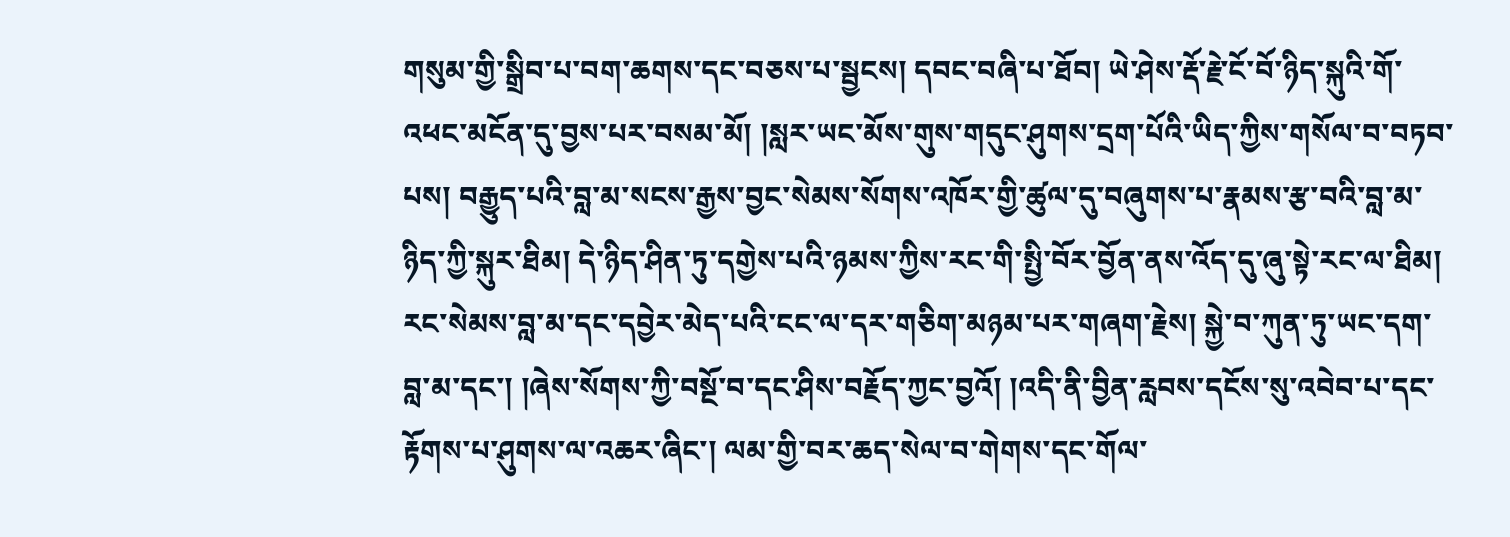གསུམ་གྱི་སྒྲིབ་པ་བག་ཆགས་དང་བཅས་པ་སྦྱངས། དབང་བཞི་པ་ཐོབ། ཡེ་ཤེས་རྡོ་རྗེ་ངོ་བོ་ཉིད་སྐུའི་གོ་འཕང་མངོན་དུ་བྱས་པར་བསམ་མོ། །སླར་ཡང་མོས་གུས་གདུང་ཤུགས་དྲག་པོའི་ཡིད་ཀྱིས་གསོལ་བ་བཏབ་པས། བརྒྱུད་པའི་བླ་མ་སངས་རྒྱས་བྱང་སེམས་སོགས་འཁོར་གྱི་ཚུལ་དུ་བཞུགས་པ་རྣམས་རྩ་བའི་བླ་མ་ཉིད་ཀྱི་སྐུར་ཐིམ། དེ་ཉིད་ཤིན་ཏུ་དགྱེས་པའི་ཉམས་ཀྱིས་རང་གི་སྤྱི་བོར་བྱོན་ནས་འོད་དུ་ཞུ་སྟེ་རང་ལ་ཐིམ། རང་སེམས་བླ་མ་དང་དབྱེར་མེད་པའི་ངང་ལ་དར་གཅིག་མཉམ་པར་གཞག་རྗེས། སྐྱེ་བ་ཀུན་ཏུ་ཡང་དག་བླ་མ་དང་། །ཞེས་སོགས་ཀྱི་བསྔོ་བ་དང་ཤིས་བརྗོད་ཀྱང་བྱའོ། །འདི་ནི་བྱིན་རླབས་དངོས་སུ་འབེབ་པ་དང་རྟོགས་པ་ཤུགས་ལ་འཆར་ཞིང་། ལམ་གྱི་བར་ཆད་སེལ་བ་གེགས་དང་གོལ་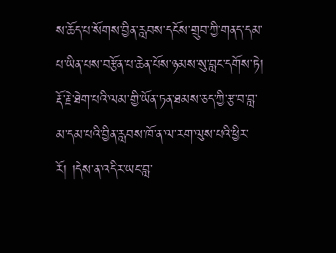ས་ཆོད་པ་སོགས་བྱིན་རླབས་དངོས་གྲུབ་ཀྱི་གནད་དམ་པ་ཡིན་པས་བརྩོན་པ་ཆེན་པོས་ཉམས་སུ་བླང་དགོས་ཏེ། རྡོ་རྗེ་ཐེག་པའི་ལམ་གྱི་ཡོན་ཏན་ཐམས་ཅད་ཀྱི་རྩ་བ་བླ་མ་དམ་པའི་བྱིན་རླབས་ཁོ་ན་ལ་རག་ལུས་པའི་ཕྱིར་རོ། །དེས་ན་འདིར་ཡང་བླ་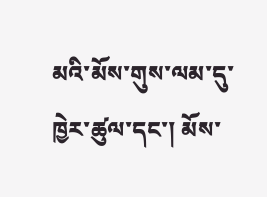མའི་མོས་གུས་ལམ་དུ་ཁྱེར་ཚུལ་དང་། མོས་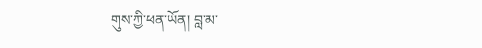གུས་ཀྱི་ཕན་ཡོན། བླ་མ་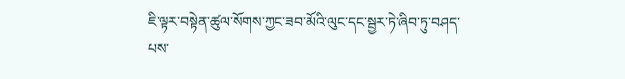ཇི་ལྟར་བསྟེན་ཚུལ་སོགས་ཀྱང་ཟབ་མོའི་ལུང་དང་སྦྱར་ཏེ་ཞིབ་ཏུ་བཤད་པས་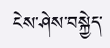ངེས་ཤེས་བསྐྱེད་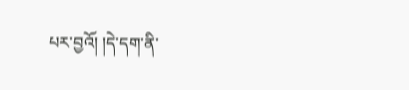པར་བྱའོ། །དེ་དག་ནི་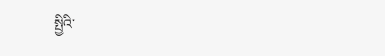སྤྱིའི་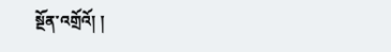སྔོན་འགྲོའོ། །